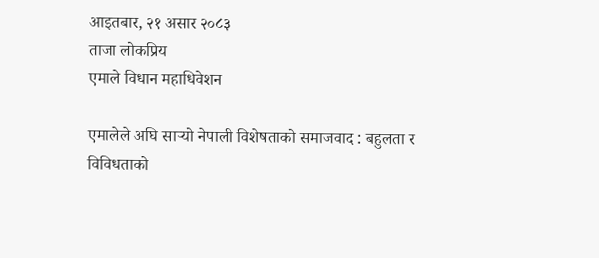आइतबार, २१ असार २०८३
ताजा लोकप्रिय
एमाले विधान महाधिवेशन

एमालेले अघि सार्‍यो नेपाली विशेषताको समाजवाद : बहुलता र विविधताको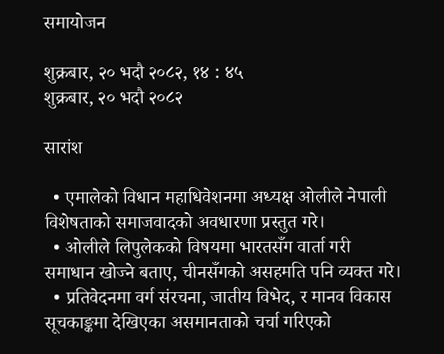समायोजन

शुक्रबार, २० भदौ २०८२, १४ : ४५
शुक्रबार, २० भदौ २०८२

सारांश

  • एमालेको विधान महाधिवेशनमा अध्यक्ष ओलीले नेपाली विशेषताको समाजवादको अवधारणा प्रस्तुत गरे।
  • ओलीले लिपुलेकको विषयमा भारतसँग वार्ता गरी समाधान खोज्ने बताए, चीनसँगको असहमति पनि व्यक्त गरे।
  • प्रतिवेदनमा वर्ग संरचना, जातीय विभेद, र मानव विकास सूचकाङ्कमा देखिएका असमानताको चर्चा गरिएको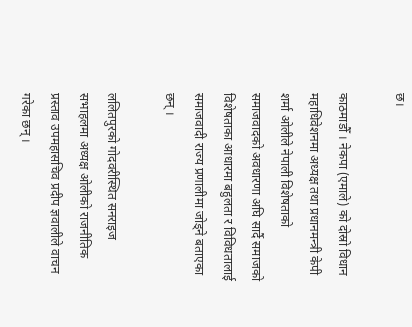छ।

काठमाडौँ । नेकपा (एमाले) को दोस्रो विधान महाधिवेशनमा अध्यक्ष तथा प्रधानमन्त्री केपी शर्मा ओलीले नेपाली विशेषताको समाजवादको अवधारणा अघि सार्दै समाजको विशेषताका आधारमा बहुलता र विविधतालाई समाजवादी राज्य प्रणालीमा जोड्ने बताएका छन् ।

ललितपुरको गोदवरीस्थित सनराइज सभाहलमा अध्यक्ष ओलीको राजनीतिक प्रस्ताव उपमहासचिव प्रदीप ज्ञवालीले वाचन गरेका छन् ।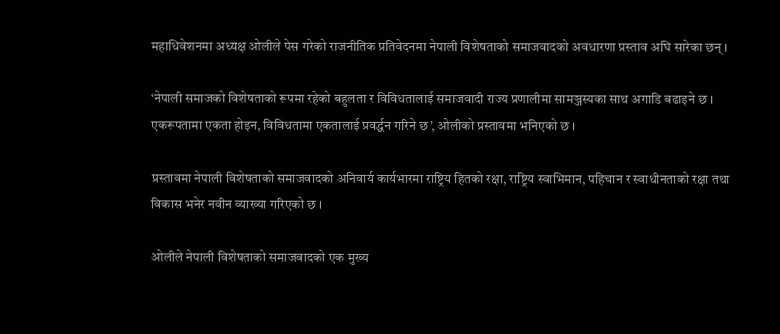महाधिवेशनमा अध्यक्ष ओलीले पेस गरेको राजनीतिक प्रतिवेदनमा नेपाली विशेषताको समाजवादको अवधारणा प्रस्ताव अघि सारेका छन् ।

‘नेपाली समाजको विशेषताको रूपमा रहेको बहुलता र विविधतालाई समाजवादी राज्य प्रणालीमा सामञ्जस्यका साथ अगाडि बढाइने छ । एकरूपतामा एकता होइन, विविधतामा एकतालाई प्रवर्द्धन गरिने छ’, ओलीको प्रस्तावमा भनिएको छ ।

प्रस्तावमा नेपाली विशेषताको समाजवादको अनिवार्य कार्यभारमा राष्ट्रिय हितको रक्षा, राष्ट्रिय स्वाभिमान, पहिचान र स्वाधीनताको रक्षा तथा विकास भनेर नवीन व्याख्या गरिएको छ ।

ओलीले नेपाली विशेषताको समाजवादको एक मुख्य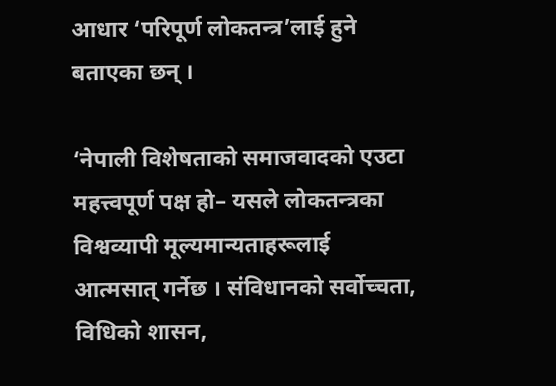आधार ‘परिपूर्ण लोकतन्त्र’लाई हुने बताएका छन् ।

‘नेपाली विशेषताको समाजवादको एउटा महत्त्वपूर्ण पक्ष हो– यसले लोकतन्त्रका विश्वव्यापी मूल्यमान्यताहरूलाई आत्मसात् गर्नेछ । संविधानको सर्वोच्चता, विधिको शासन,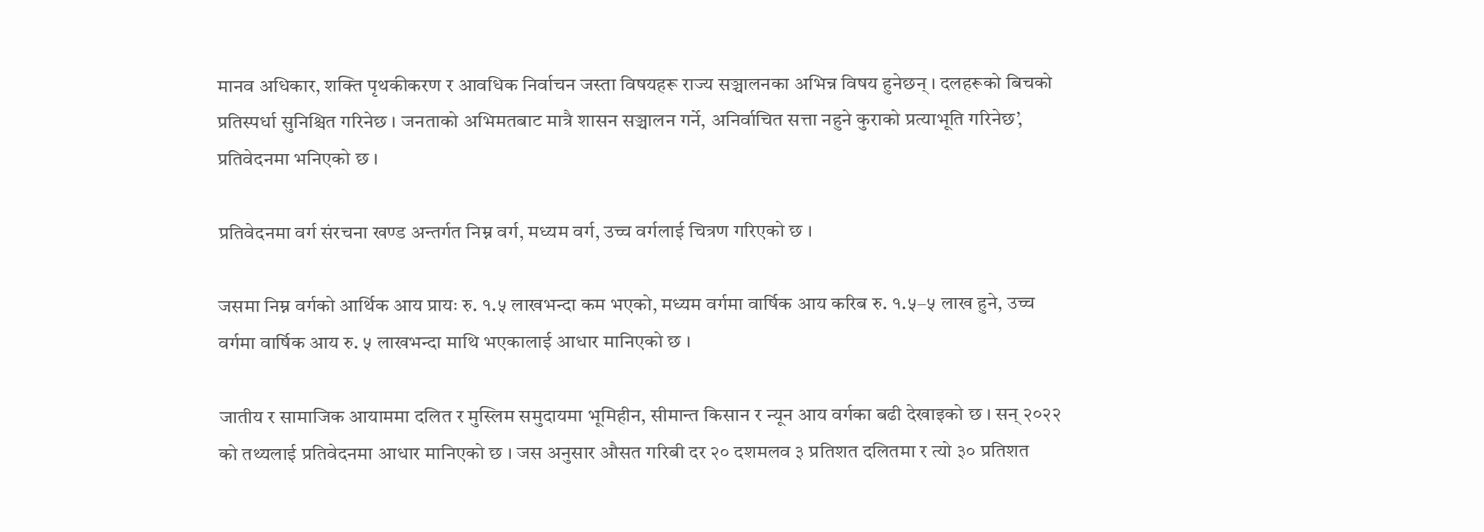मानव अधिकार, शक्ति पृथकीकरण र आवधिक निर्वाचन जस्ता विषयहरू राज्य सञ्चालनका अभिन्न विषय हुनेछन् । दलहरूको बिचको प्रतिस्पर्धा सुनिश्चित गरिनेछ । जनताको अभिमतबाट मात्रै शासन सञ्चालन गर्ने, अनिर्वाचित सत्ता नहुने कुराको प्रत्याभूति गरिनेछ’, प्रतिवेदनमा भनिएको छ ।

प्रतिवेदनमा वर्ग संरचना खण्ड अन्तर्गत निम्न वर्ग, मध्यम वर्ग, उच्च वर्गलाई चित्रण गरिएको छ ।

जसमा निम्न वर्गको आर्थिक आय प्रायः रु. १.५ लाखभन्दा कम भएको, मध्यम वर्गमा वार्षिक आय करिब रु. १.५–५ लाख हुने, उच्च वर्गमा वार्षिक आय रु. ५ लाखभन्दा माथि भएकालाई आधार मानिएको छ ।

जातीय र सामाजिक आयाममा दलित र मुस्लिम समुदायमा भूमिहीन, सीमान्त किसान र न्यून आय वर्गका बढी देखाइको छ । सन् २०२२ को तथ्यलाई प्रतिवेदनमा आधार मानिएको छ । जस अनुसार औसत गरिबी दर २० दशमलव ३ प्रतिशत दलितमा र त्यो ३० प्रतिशत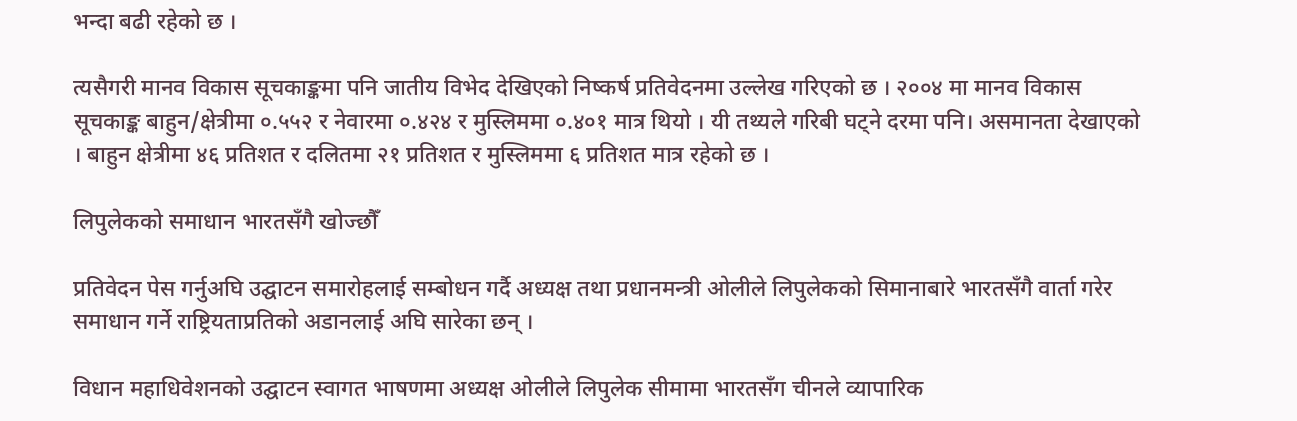भन्दा बढी रहेको छ ।

त्यसैगरी मानव विकास सूचकाङ्कमा पनि जातीय विभेद देखिएको निष्कर्ष प्रतिवेदनमा उल्लेख गरिएको छ । २००४ मा मानव विकास सूचकाङ्क बाहुन/क्षेत्रीमा ०.५५२ र नेवारमा ०.४२४ र मुस्लिममा ०.४०१ मात्र थियो । यी तथ्यले गरिबी घट्ने दरमा पनि। असमानता देखाएको । बाहुन क्षेत्रीमा ४६ प्रतिशत र दलितमा २१ प्रतिशत र मुस्लिममा ६ प्रतिशत मात्र रहेको छ ।

लिपुलेकको समाधान भारतसँगै खोज्छौँ

प्रतिवेदन पेस गर्नुअघि उद्घाटन समारोहलाई सम्बोधन गर्दै अध्यक्ष तथा प्रधानमन्त्री ओलीले लिपुलेकको सिमानाबारे भारतसँगै वार्ता गरेर समाधान गर्ने राष्ट्रियताप्रतिको अडानलाई अघि सारेका छन् ।

विधान महाधिवेशनको उद्घाटन स्वागत भाषणमा अध्यक्ष ओलीले लिपुलेक सीमामा भारतसँग चीनले व्यापारिक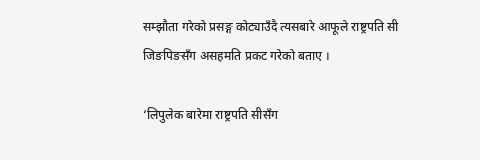सम्झौता गरेको प्रसङ्ग कोट्याउँदै त्यसबारे आफूले राष्ट्रपति सी जिङपिङसँग असहमति प्रकट गरेको बताए ।

‘लिपुलेक बारेमा राष्ट्रपति सीसँग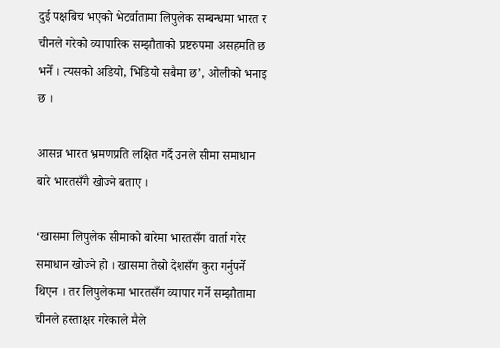दुई पक्षबिच भएको भेटर्वातामा लिपुलेक सम्बन्धमा भारत र चीनले गरेको व्यापारिक सम्झौताको प्रष्टरुपमा असहमति छ भनेँ । त्यसको अडियो, भिडियो सबैमा छ’, ओलीको भनाइ छ ।

आसन्न भारत भ्रमणप्रति लक्षित गर्दै उनले सीमा समाधान बारे भारतसँगै खोज्ने बताए ।

‘खासमा लिपुलेक सीमाको बारेमा भारतसँग वार्ता गरेर समाधान खोज्ने हो । खासमा तेस्रो देशसँग कुरा गर्नुपर्ने थिएन । तर लिपुलेकमा भारतसँग व्यापार गर्ने सम्झौतामा चीनले हस्ताक्षर गरेकाले मैले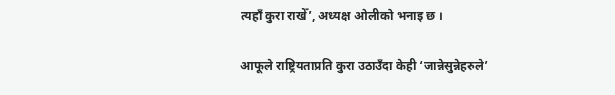त्यहाँ कुरा राखेँ’, अध्यक्ष ओलीको भनाइ छ ।

आफूले राष्ट्रियताप्रति कुरा उठाउँदा केही ‘जान्नेसुन्नेहरुले’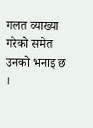गलत व्याख्या गरेको समेत उनको भनाइ छ ।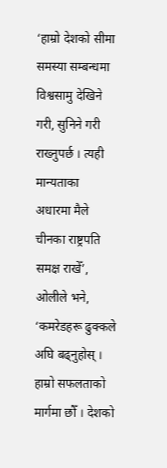‘हाम्रो देशको सीमा समस्या सम्बन्धमा विश्वसामु देखिने गरी, सुनिने गरी राख्नुपर्छ । त्यही मान्यताका अधारमा मैले चीनका राष्ट्रपति समक्ष राखेँ’, ओलीले भने, ‘कमरेडहरू ढुक्कले अघि बढ्नुहोस् । हाम्रो सफलताको मार्गमा छौँ । देशको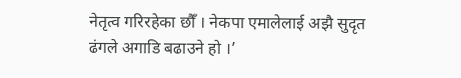नेतृत्व गरिरहेका छौँ । नेकपा एमालेलाई अझै सुदृत ढंगले अगाडि बढाउने हो ।’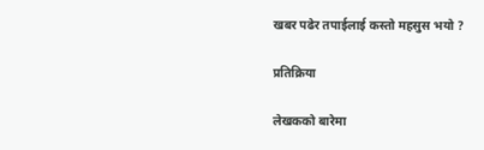खबर पढेर तपाईलाई कस्तो महसुस भयो ?

प्रतिक्रिया

लेखकको बारेमा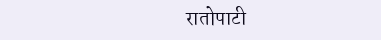रातोपाटी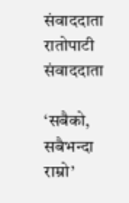संवाददाता
रातोपाटी संवाददाता

‘सबैको, सबैभन्दा राम्रो’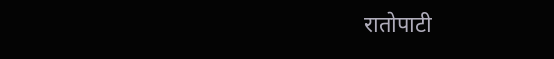रातोपाटी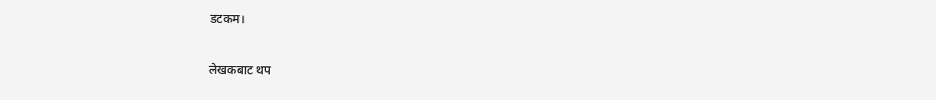डटकम।

लेखकबाट थप